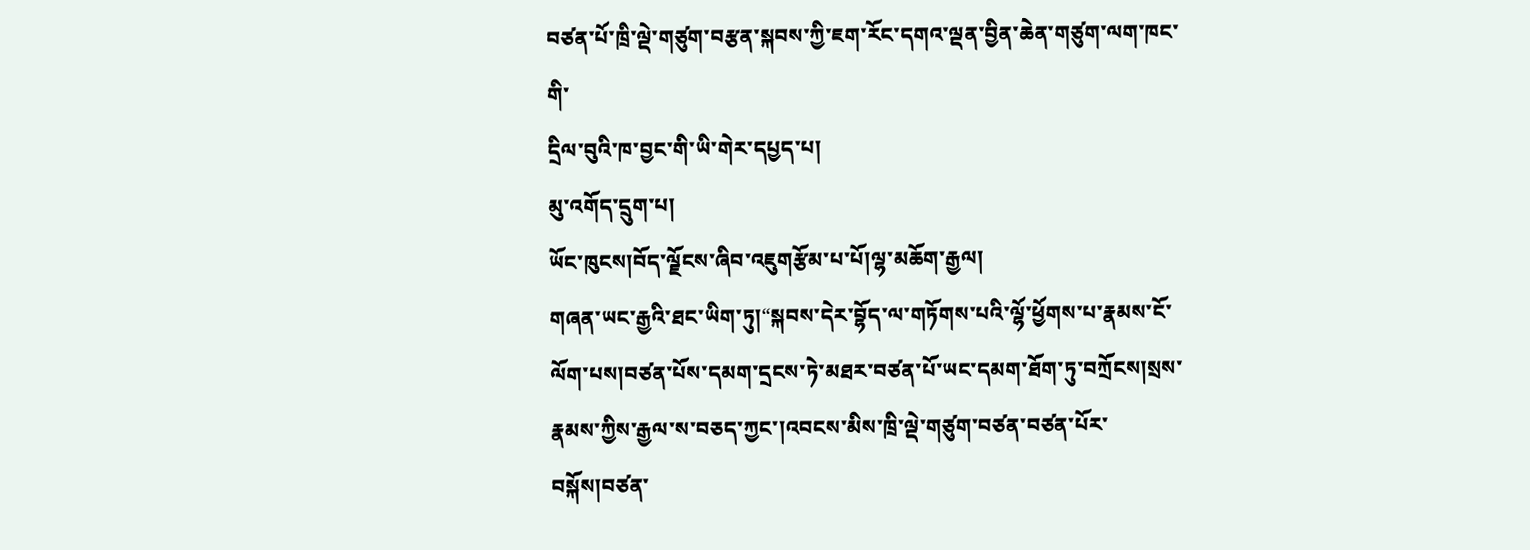བཙན་པོ་ཁྲི་ལྡེ་གཙུག་བརྩན་སྐབས་ཀྱི་ཇག་རོང་དགའ་ལྡན་བྱིན་ཆེན་གཙུག་ལག་ཁང་གི་
དྲིལ་བུའི་ཁ་བྱང་གི་ཡི་གེར་དཔྱད་པ།
མུ་འགོད་དྲུག་པ།
ཡོང་ཁུངས།བོད་ལྗོངས་ཞིབ་འཇུགརྩོམ་པ་པོ།ལྷ་མཆོག་རྒྱལ།
གཞན་ཡང་རྒྱའི་ཐང་ཡིག་ཏུ།“སྐབས་དེར་བྷོད་ལ་གཏོགས་པའི་ལྷོ་ཕྱོགས་པ་རྣམས་ངོ་ལོག་པས།བཙན་པོས་དམག་དྲངས་ཏེ་མཐར་བཙན་པོ་ཡང་དམག་ཐོག་ཏུ་བཀྲོངས།སྲས་རྣམས་ཀྱིས་རྒྱལ་ས་བཅད་ཀྱང་།འབངས་མིས་ཁྲི་ལྡེ་གཙུག་བཙན་བཙན་པོར་བསྐོས།བཙན་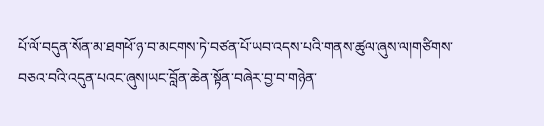པོ་ལོ་བདུན་སོན་མ་ཐགཕོ་ཉ་བ་མངགས་ཏེ་བཙན་པོ་ཡབ་འདས་པའི་གནས་ཚུལ་ཞུས་ལ།གཙིགས་བཅའ་བའི་འདུན་པའང་ཞུས།ཡང་བློན་ཆེན་སྟོན་བཞེར་བྱ་བ་གཉེན་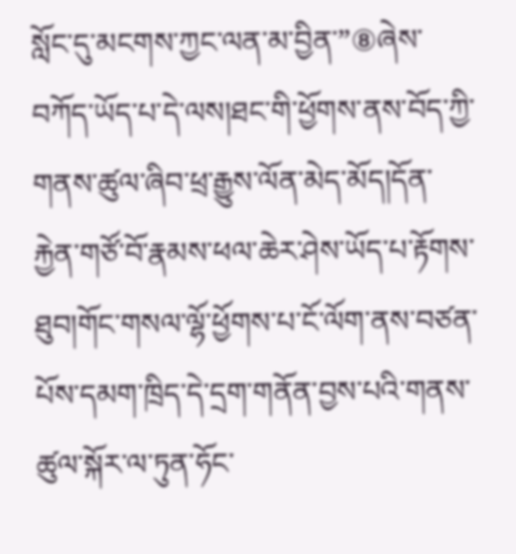སློང་དུ་མངགས་ཀྱང་ལན་མ་བྱིན་”⑧ཞེས་བཀོད་ཡོད་པ་དེ་ལས།ཐང་གི་ཕྱོགས་ནས་བོད་ཀྱི་གནས་ཚུལ་ཞིབ་ཕྲ་རྒྱུས་ལོན་མེད་མོད།དོན་རྐྱེན་གཙོ་བོ་རྣམས་ཕལ་ཆེར་ཤེས་ཡོད་པ་རྟོགས་ཐུབ།གོང་གསལ་ལྷོ་ཕྱོགས་པ་ངོ་ལོག་ནས་བཙན་པོས་དམག་ཁྲིད་དེ་དྲག་གནོན་བྱས་པའི་གནས་ཚུལ་སྐོར་ལ་ཏུན་ཧོང་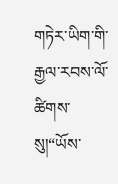གཏེར་ཡིག་གི་རྒྱལ་རབས་ལོ་ཚིགས་སུ།“ཡོས་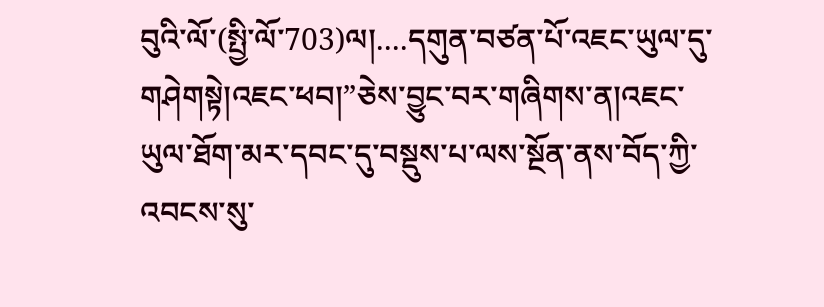བུའི་ལོ་(སྤྱི་ལོ་703)ལ།....དགུན་བཙན་པོ་འཇང་ཡུལ་དུ་གཤེགསྟེ།འཇང་ཕབ།”ཅེས་བྱུང་བར་གཞིགས་ན།འཇང་ཡུལ་ཐོག་མར་དབང་དུ་བསྡུས་པ་ལས་སྔོན་ནས་བོད་ཀྱི་འབངས་སུ་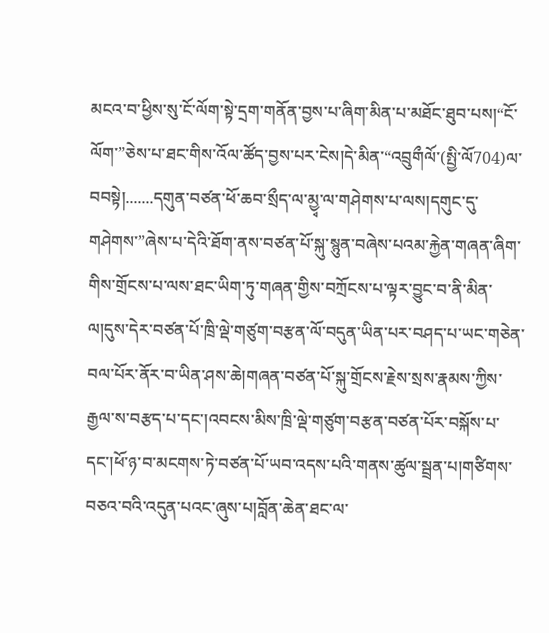མངའ་བ་ཕྱིས་སུ་ངོ་ལོག་སྟེ་དྲག་གནོན་བྱས་པ་ཞིག་མིན་པ་མཐོང་ཐུབ་པས།“ངོ་ལོག་”ཅེས་པ་ཐང་གིས་འོལ་ཚོད་བྱས་པར་ངེས།དེ་མིན་“འབྲུགྀལོ་(སྤྱི་ལོ704)ལ་བབསྟེ།.......དགུན་བཙན་ཕོ་ཆབ་སྲྀད་ལ་མྱྭ་ལ་གཤེགས་པ་ལས།དགུང་དུ་གཤེགས་”ཞེས་པ་དེའི་ཐོག་ནས་བཙན་པོ་སྐུ་སྙུན་བཞེས་པའམ་རྐྱེན་གཞན་ཞིག་གིས་གྲོངས་པ་ལས་ཐང་ཡིག་ཏུ་གཞན་གྱིས་བཀྲོངས་པ་ལྟར་བྱུང་བ་ནི་མིན་ལ།དུས་དེར་བཙན་པོ་ཁྲི་ལྡེ་གཙུག་བརྩན་ལོ་བདུན་ཡིན་པར་བཤད་པ་ཡང་གཅེན་བལ་པོར་ནོར་བ་ཡིན་ཤས་ཆེ།གཞན་བཙན་པོ་སྐུ་གྲོངས་རྗེས་སྲས་རྣམས་ཀྱིས་རྒྱལ་ས་བརྩད་པ་དང་།འབངས་མིས་ཁྲི་ལྡེ་གཙུག་བརྩན་བཙན་པོར་བསྐོས་པ་དང་།ཕོ་ཉ་བ་མངགས་ཏེ་བཙན་པོ་ཡབ་འདས་པའི་གནས་ཚུལ་སྦྲན་པ།གཙིགས་བཅའ་བའི་འདུན་པའང་ཞུས་པ།བློན་ཆེན་ཐང་ལ་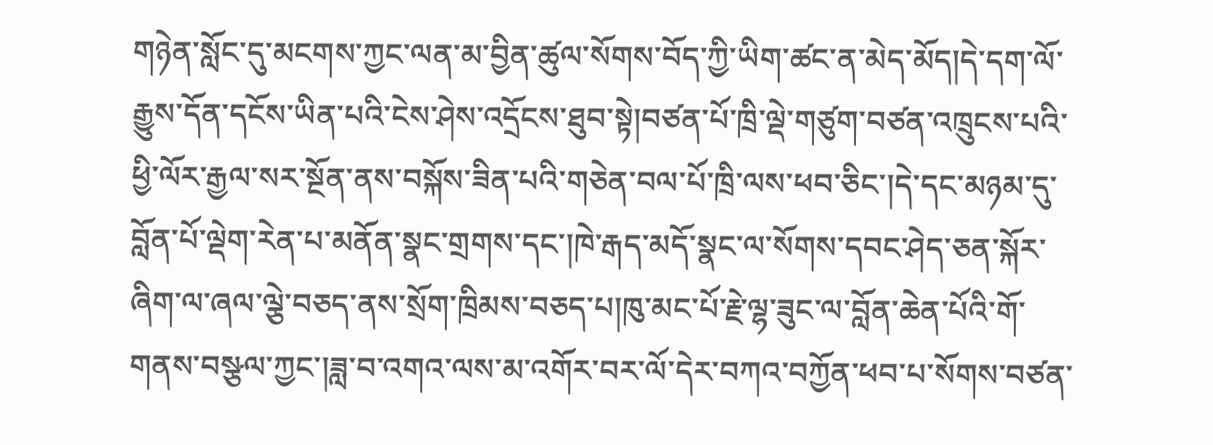གཉེན་སློང་དུ་མངགས་ཀྱང་ལན་མ་བྱིན་ཚུལ་སོགས་བོད་ཀྱི་ཡིག་ཚང་ན་མེད་མོད།དེ་དག་ལོ་རྒྱུས་དོན་དངོས་ཡིན་པའི་ངེས་ཤེས་འདྲོངས་ཐུབ་སྟེ།བཙན་པོ་ཁྲི་ལྡེ་གཙུག་བཙན་འཁྲུངས་པའི་ཕྱི་ལོར་རྒྱལ་སར་སྔོན་ནས་བསྐོས་ཟིན་པའི་གཅེན་བལ་པོ་ཁྲི་ལས་ཕབ་ཅིང་།དེ་དང་མཉམ་དུ་བློན་པོ་ལྡེག་རེན་པ་མནོན་སྣང་གྲགས་དང་།ཁེ་རྒད་མདོ་སྣང་ལ་སོགས་དབང་ཤེད་ཅན་སྐོར་ཞིག་ལ་ཞལ་ལྕེ་བཅད་ནས་སྲོག་ཁྲིམས་བཅད་པ།ཁུ་མང་པོ་རྗེ་ལྷ་ཟུང་ལ་བློན་ཆེན་པོའི་གོ་གནས་བསྩལ་ཀྱང་།ཟླ་བ་འགའ་ལས་མ་འགོར་བར་ལོ་དེར་བཀའ་བཀྱོན་ཕབ་པ་སོགས་བཙན་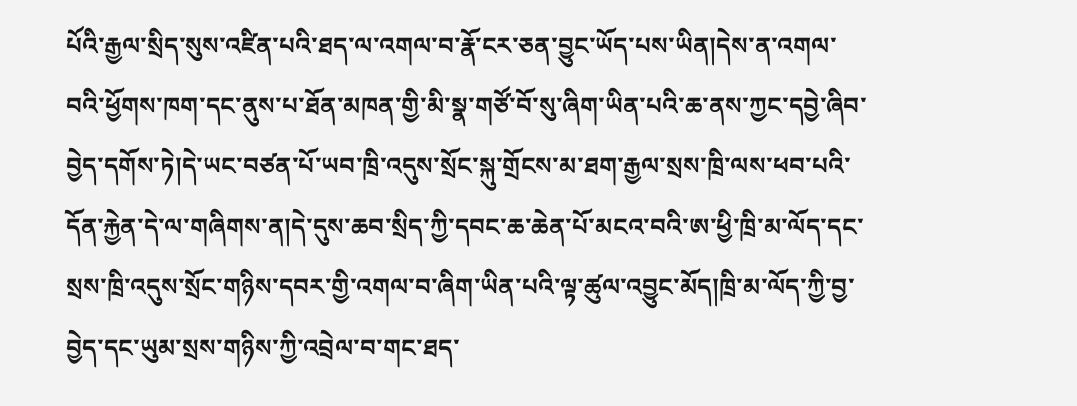པོའི་རྒྱལ་སྲིད་སུས་འཛིན་པའི་ཐད་ལ་འགལ་བ་རྣོ་ངར་ཅན་བྱུང་ཡོད་པས་ཡིན།དེས་ན་འགལ་བའི་ཕྱོགས་ཁག་དང་ནུས་པ་ཐོན་མཁན་གྱི་མི་སྣ་གཙོ་བོ་སུ་ཞིག་ཡིན་པའི་ཆ་ནས་ཀྱང་དབྱེ་ཞིབ་བྱེད་དགོས་ཏེ།དེ་ཡང་བཙན་པོ་ཡབ་ཁྲི་འདུས་སྲོང་སྐུ་གྲོངས་མ་ཐག་རྒྱལ་སྲས་ཁྲི་ལས་ཕབ་པའི་དོན་རྐྱེན་དེ་ལ་གཞིགས་ན།དེ་དུས་ཆབ་སྲིད་ཀྱི་དབང་ཆ་ཆེན་པོ་མངའ་བའི་ཨ་ཕྱི་ཁྲི་མ་ལོད་དང་སྲས་ཁྲི་འདུས་སྲོང་གཉིས་དབར་གྱི་འགལ་བ་ཞིག་ཡིན་པའི་ལྟ་ཚུལ་འབྱུང་མོད།ཁྲི་མ་ལོད་ཀྱི་བྱ་བྱེད་དང་ཡུམ་སྲས་གཉིས་ཀྱི་འབྲེལ་བ་གང་ཐད་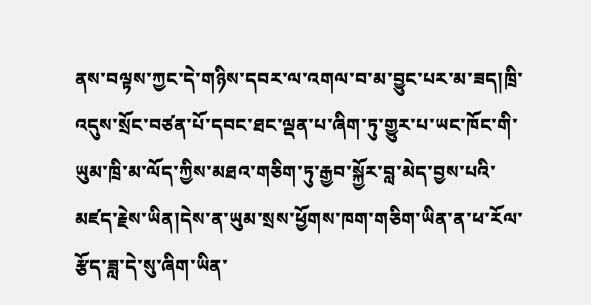ནས་བལྟས་ཀྱང་དེ་གཉིས་དབར་ལ་འགལ་བ་མ་བྱུང་པར་མ་ཟད།ཁྲི་འདུས་སྲོང་བཙན་པོ་དབང་ཐང་ལྡན་པ་ཞིག་ཏུ་གྱུར་པ་ཡང་ཁོང་གི་ཡུམ་ཁྲི་མ་ལོད་ཀྱིས་མཐའ་གཅིག་ཏུ་རྒྱབ་སྐྱོར་བླ་མེད་བྱས་པའི་མཛད་རྗེས་ཡིན།དེས་ན་ཡུམ་སྲས་ཕྱོགས་ཁག་གཅིག་ཡིན་ན་ཕ་རོལ་རྩོད་ཟླ་དེ་སུ་ཞིག་ཡིན་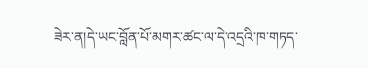ཟེར་ན།དེ་ཡང་བློན་པོ་མགར་ཚང་ལ་དེ་འདྲའི་ཁ་གཏད་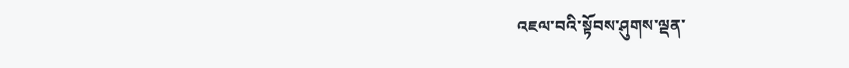འཇལ་བའི་སྟོབས་ཤུགས་ལྡན་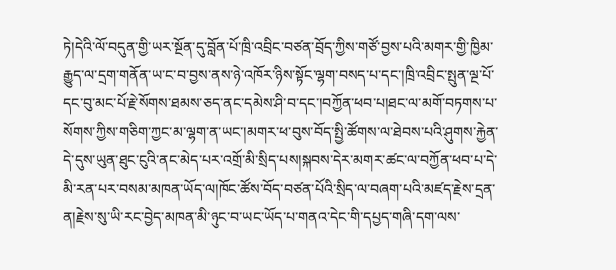ཏེ།དེའི་ལོ་བདུན་གྱི་ཡར་སྔོན་དུ་བློན་པོ་ཁྲི་འབྲིང་བཙན་བྲོད་ཀྱིས་གཙོ་བྱས་པའི་མགར་གྱི་ཁྱིམ་རྒྱུད་ལ་དྲག་གནོན་ཡ་ང་བ་བྱས་ནས་ཉེ་འཁོར་ཉིས་སྟོང་ལྷག་བསད་པ་དང་།ཁྲི་འབྲིང་སྤུན་ལྔ་པོ་དང་བུ་མང་པོ་རྗེ་སོགས་ཐམས་ཅད་ནང་དམེས་ཤི་བ་དང་།བཀྱོན་ཕབ་པ།ཐང་ལ་མགོ་བཏགས་པ་སོགས་ཀྱིས་གཅིག་ཀྱང་མ་ལྷག་ན་ཡང་།མགར་ཕ་བུས་བོད་སྤྱི་ཚོགས་ལ་ཐེབས་པའི་ཤུགས་རྐྱེན་དེ་དུས་ཡུན་ཐུང་ངུའི་ནང་མེད་པར་འགྲོ་མི་སྲིད་པས།སྐབས་དེར་མགར་ཚང་ལ་བཀྱོན་ཕབ་པ་དེ་མི་རན་པར་བསམ་མཁན་ཡོད་ལ།ཁོང་ཚོས་བོད་བཙན་པོའི་སྲིད་ལ་བཞག་པའི་མཛད་རྗེས་དྲན་ན།རྗེས་སུ་ཡི་རང་བྱེད་མཁན་མི་ཉུང་བ་ཡང་ཡོད་པ་གནའ་དེང་གི་དཔྱད་གཞི་དག་ལས་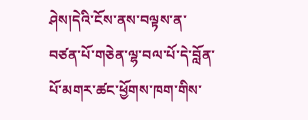ཤེས།དེའི་ངོས་ནས་བལྟས་ན་བཙན་པོ་གཅེན་ལྷ་བལ་པོ་དེ་བློན་པོ་མགར་ཚང་ཕྱོགས་ཁག་གིས་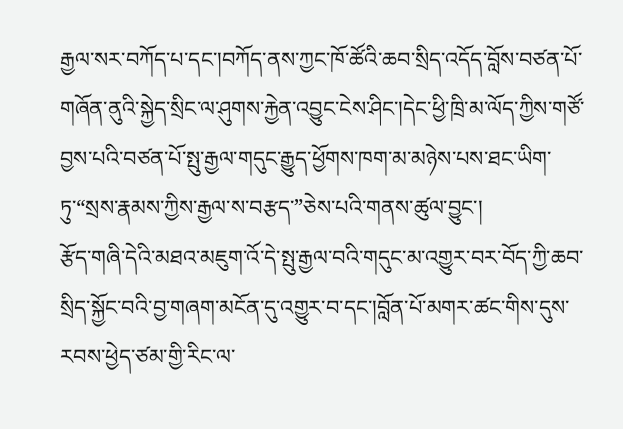རྒྱལ་སར་བཀོད་པ་དང་།བཀོད་ནས་ཀྱང་ཁོ་ཚོའི་ཆབ་སྲིད་འདོད་བློས་བཙན་པོ་གཞོན་ནུའི་སྐྱེད་སྲིང་ལ་ཤུགས་རྐྱེན་འབྱུང་ངེས་ཤིང་།དེང་ཕྱི་ཁྲི་མ་ལོད་ཀྱིས་གཙོ་བྱས་པའི་བཙན་པོ་སྤུ་རྒྱལ་གདུང་རྒྱུད་ཕྱོགས་ཁག་མ་མཉེས་པས་ཐང་ཡིག་ཏུ་“སྲས་རྣམས་ཀྱིས་རྒྱལ་ས་བརྩད་”ཅེས་པའི་གནས་ཚུལ་བྱུང་།
རྩོད་གཞི་དེའི་མཐའ་མཇུག་འོ་དེ་སྤུ་རྒྱལ་བའི་གདུང་མ་འགྱུར་བར་བོད་ཀྱི་ཆབ་སྲིད་སྐྱོང་བའི་བྱ་གཞག་མངོན་དུ་འགྱུར་བ་དང་།བློན་པོ་མགར་ཚང་གིས་དུས་རབས་ཕྱེད་ཙམ་གྱི་རིང་ལ་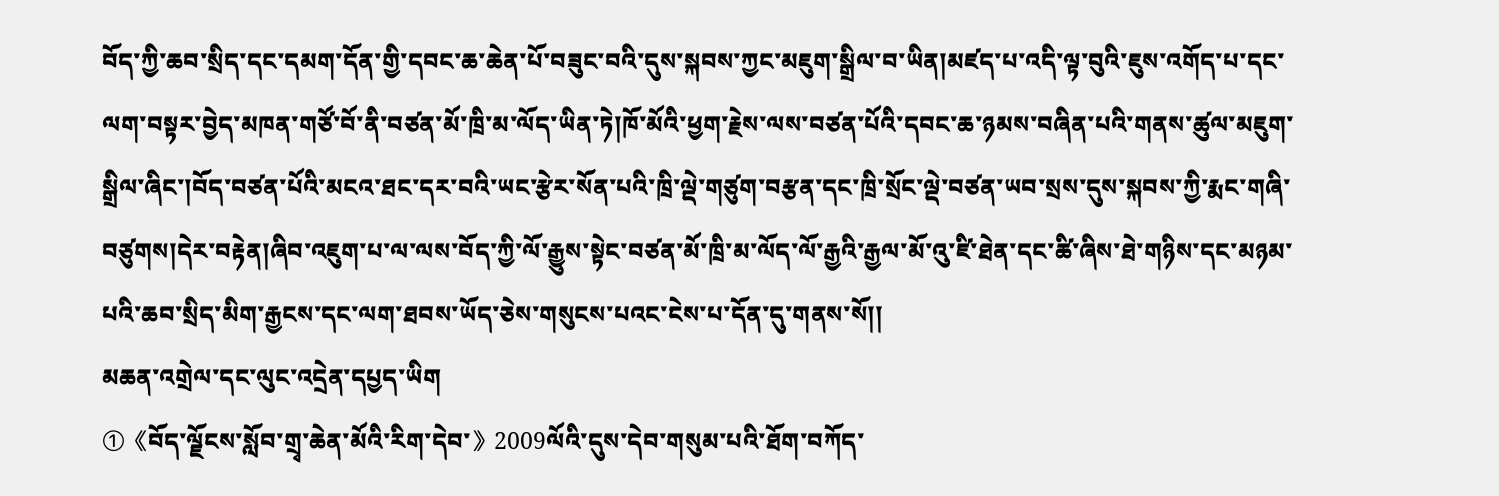བོད་ཀྱི་ཆབ་སྲིད་དང་དམག་དོན་གྱི་དབང་ཆ་ཆེན་པོ་བཟུང་བའི་དུས་སྐབས་ཀྱང་མཇུག་སྒྲིལ་བ་ཡིན།མཛད་པ་འདི་ལྟ་བུའི་ཇུས་འགོད་པ་དང་ལག་བསྟར་བྱེད་མཁན་གཙོ་བོ་ནི་བཙན་མོ་ཁྲི་མ་ལོད་ཡིན་ཏེ།ཁོ་མོའི་ཕྱག་རྗེས་ལས་བཙན་པོའི་དབང་ཆ་ཉམས་བཞིན་པའི་གནས་ཚུལ་མཇུག་སྒྲིལ་ཞིང་།བོད་བཙན་པོའི་མངའ་ཐང་དར་བའི་ཡང་རྩེར་སོན་པའི་ཁྲི་ལྡེ་གཙུག་བརྩན་དང་ཁྲི་སྲོང་ལྡེ་བཙན་ཡབ་སྲས་དུས་སྐབས་ཀྱི་རྨང་གཞི་བཙུགས།དེར་བརྟེན།ཞིབ་འཇུག་པ་ལ་ལས་བོད་ཀྱི་ལོ་རྒྱུས་སྟེང་བཙན་མོ་ཁྲི་མ་ལོད་ལོ་རྒྱའི་རྒྱལ་མོ་འུ་ཛི་ཐེན་དང་ཚི་ཞིས་ཐེ་གཉིས་དང་མཉམ་པའི་ཆབ་སྲིད་མིག་རྒྱངས་དང་ལག་ཐབས་ཡོད་ཅེས་གསུངས་པའང་ངེས་པ་དོན་དུ་གནས་སོ།།
མཆན་འགྲེལ་དང་ལུང་འདྲེན་དཔྱད་ཡིག
①《བོད་ལྗོངས་སློབ་གྲྭ་ཆེན་མོའི་རིག་དེབ་》2009ལོའི་དུས་དེབ་གསུམ་པའི་ཐོག་བཀོད་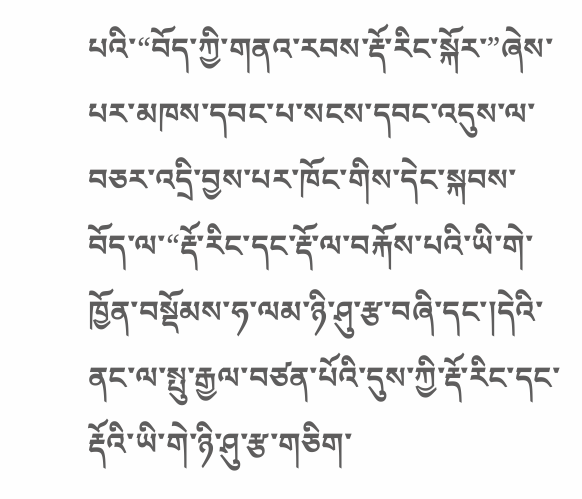པའི་“བོད་ཀྱི་གནའ་རབས་རྡོ་རིང་སྐོར་”ཞེས་པར་མཁས་དབང་པ་སངས་དབང་འདུས་ལ་བཅར་འདྲི་བྱས་པར་ཁོང་གིས་དེང་སྐབས་བོད་ལ་“རྡོ་རིང་དང་རྡོ་ལ་བརྐོས་པའི་ཡི་གེ་ཁྱོན་བསྡོམས་ཧ་ལམ་ཉི་ཤུ་རྩ་བཞི་དང་།དེའི་ནང་ལ་སྤུ་རྒྱལ་བཙན་པོའི་དུས་ཀྱི་རྡོ་རིང་དང་རྡོའི་ཡི་གེ་ཉི་ཤུ་རྩ་གཅིག་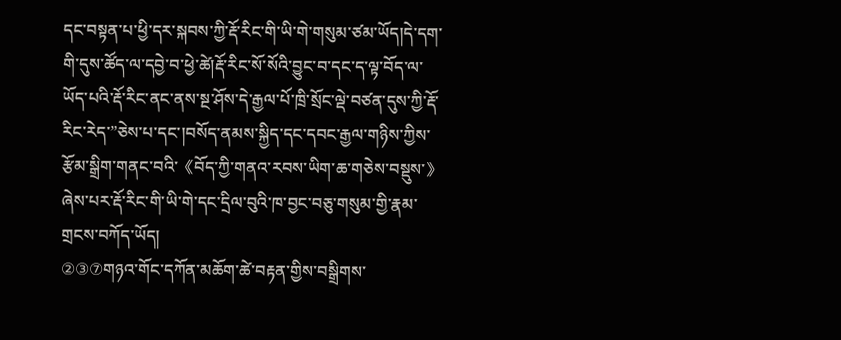དང་བསྟན་པ་ཕྱི་དར་སྐབས་ཀྱི་རྡོ་རིང་གི་ཡི་གེ་གསུམ་ཙམ་ཡོད།དེ་དག་གི་དུས་ཚོད་ལ་དབྱེ་བ་ཕྱེ་ཚེ།རྡོ་རིང་སོ་སོའི་བྱུང་བ་དང་ད་ལྟ་བོད་ལ་ཡོད་པའི་རྡོ་རིང་ནང་ནས་སྔ་ཤོས་དེ་རྒྱལ་པོ་ཁྲི་སྲོང་ལྡེ་བཙན་དུས་ཀྱི་རྡོ་རིང་རེད་”ཅེས་པ་དང་།བསོད་ནམས་སྐྱིད་དང་དབང་རྒྱལ་གཉིས་ཀྱིས་རྩོམ་སྒྲིག་གནང་བའི་《བོད་ཀྱི་གནའ་རབས་ཡིག་ཆ་གཅེས་བསྡུས་》ཞེས་པར་རྡོ་རིང་གི་ཡི་གེ་དང་དྲིལ་བུའི་ཁ་བྱང་བཅུ་གསུམ་གྱི་རྣམ་གྲངས་བཀོད་ཡོད།
②③⑦གཉའ་གོང་དཀོན་མཆོག་ཚེ་བརྟན་གྱིས་བསྒྲིགས་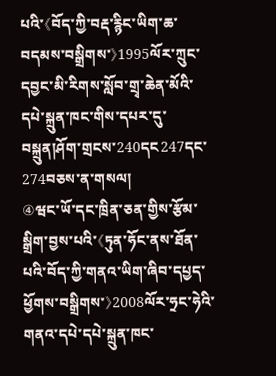པའི་《བོད་ཀྱི་བརྡ་རྙིང་ཡིག་ཆ་བདམས་བསྒྲིགས་》1995ལོར་ཀྲུང་དབྱང་མི་རིགས་སློབ་གྲྭ་ཆེན་མོའི་དཔེ་སྐྲུན་ཁང་གིས་དཔར་དུ་བསྐྲུན།ཤོག་གྲངས་240དང247དང་274བཅས་ན་གསལ།
④ཝང་ཡོ་དང་ཁྲིན་ཅན་གྱིས་རྩོམ་སྒྲིག་བྱས་པའི་《ཏུན་ཧོང་ནས་ཐོན་པའི་བོད་ཀྱི་གནའ་ཡིག་ཞིབ་དཔྱད་ཕྱོགས་བསྒྲིགས་》2008ལོར་ཧྲང་ཧེའི་གནའ་དཔེ་དཔེ་སྐྲུན་ཁང་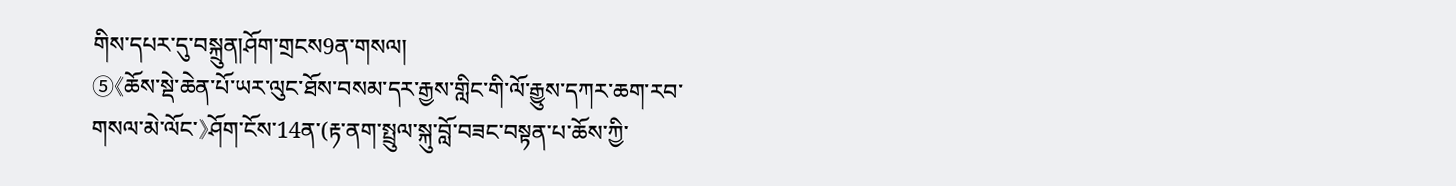གིས་དཔར་དུ་བསྐྲུན།ཤོག་གྲངས9ན་གསལ།
⑤《ཆོས་སྡེ་ཆེན་པོ་ཡར་ལུང་ཐོས་བསམ་དར་རྒྱས་གླིང་གི་ལོ་རྒྱུས་དཀར་ཆག་རབ་གསལ་མེ་ལོང་》ཤོག་ངོས་14ན་(རྟ་ནག་སྤྲུལ་སྐུ་བློ་བཟང་བསྟན་པ་ཆོས་ཀྱི་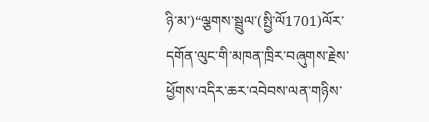ཉི་མ་)“ལྕགས་སྦྲུལ་(སྤྱི་ལོ1701)ལོར་དགོན་ལུང་གི་མཁན་ཁྲིར་བཞུགས་རྗེས་ཕྱོགས་འདིར་ཆར་འབེབས་ལན་གཉིས་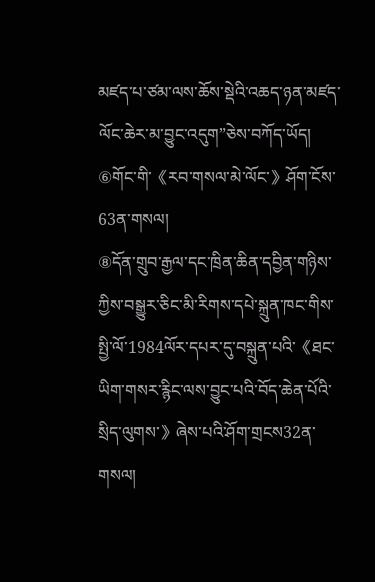མཛད་པ་ཙམ་ལས་ཆོས་སྡེའི་འཆད་ཉན་མཛད་ལོང་ཆེར་མ་བྱུང་འདུག”ཅེས་བཀོད་ཡོད།
⑥གོང་གི་《རབ་གསལ་མེ་ལོང་》ཤོག་ངོས་63ན་གསལ།
⑧དོན་གྲུབ་རྒྱལ་དང་ཁྲིན་ཆིན་དབྱིན་གཉིས་ཀྱིས་བསྒྱུར་ཅིང་མི་རིགས་དཔེ་སྐྲུན་ཁང་གིས་སྤྱི་ལོ་1984ལོར་དཔར་དུ་བསྐྲུན་པའི་《ཐང་ཡིག་གསར་རྙིང་ལས་བྱུང་པའི་བོད་ཆེན་པོའི་སྲིད་ལུགས་》ཞེས་པའི་ཤོག་གྲངས32ན་གསལ།